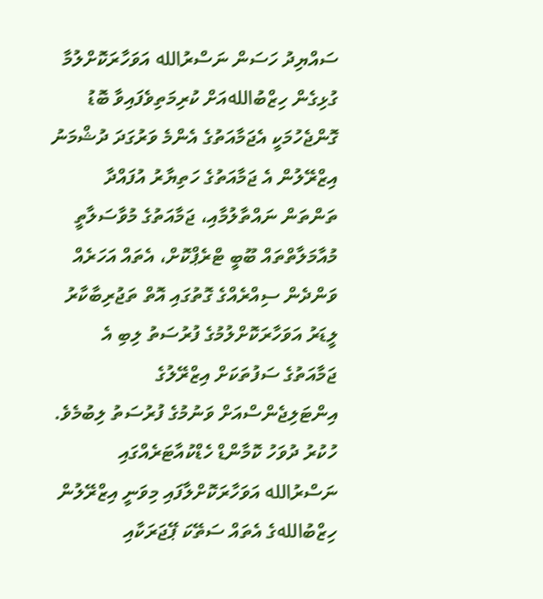ސައްޔިދު ހަސަން ނަސްރުالله އަވަހާރަކޮށްލުމާ ގުޅިގެން ހިޒްބުاللهއަށް ކުރިމަތިވެފައިވާ ބޮޑު ގޮންޖެހުމަކީ އެޖަމާއަތުގެ އެންމެ ވަރުގަދަ ދުޝްމަނު އިޒްރޭލުން އެ ޖަމާއަތުގެ ހަތިޔާރު އުފައްދާ ތަންތަން ނައްތާލުމާއި، ޖަމާއަތުގެ މުވާސަލާތީ މުއާމަލާތްތައް ބޫބީ ޓްރެޕްކޮށް، އެތައް އަހަރެއް ވަންދެން ސިއްރެއްގެ ގޮތުގައި އޮތް ތަޖުރިބާކާރު ލީޑަރު އަވަހާރަކޮށްލުމުގެ ފުރުސަތު ލިބި އެ ޖަމާއަތުގެ ސަފުތަކަށް އިޒްރޭލުގެ އިންޓަލިޖެންސްއަށް ވަނުމުގެ ފުރުސަތު ލިބުމެވެ.
ހުކުރު ދުވަހު ކޮމާންޑް ހެޑްކުއާޓަރެއްގައި ނަސްރުالله އަވަހާރަކޮށްލާފައި މިވަނީ އިޒްރޭލުން ހިޒްބުاللهގެ އެތައް ސަތޭކަ ޕޭޖަރަކާއި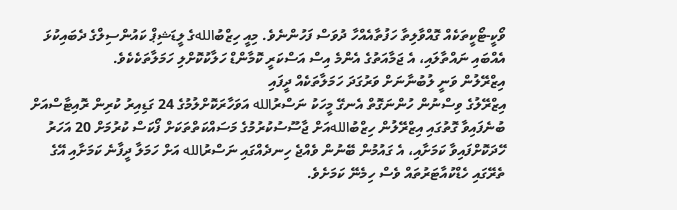ވޯކީ-ޓޯކީތަކެއް ގޮއްވާލިތާ ހަފުތާއެއްހާ ދުވަސް ފަހުންނެވެ. މިއީ ހިޒްބުاللهގެ ލީޑަޝިޕް ކައުންސިލްގެ ދެބައިކުޅަ އެއްބައި ނައްތާލައި، އެ ޖަމާއަތުގެ އެންމެ އިސް އަސްކަރީ ކޮމާންޑް ހަލާކުކޮށްލި ހަމަލާތަކެކެވެ.
އިޒްރޭލުން ވަނީ ލުބުނާނަށް ވަރުގަދަ ހަމަލާތަކެއް ދީފައި
އިޒްރޭލުގެ ވިސްނުން ހުންނަގޮތް އެނގޭ މީހަކު ނަސްރުالله އަވަހާރަކޮށްލުމުގެ 24 ގަޑިއިރު ކުރިން ރޮއިޓާސްއަށް ބުނެފައިވާ ގޮތުގައި އިޒްރޭލުން ހިޒްބުاللهއަށް ޖާސޫސުކުރުމުގެ މަސައްކަތްތަކަށް ފޯކަސް ކުރުމަށް 20 އަހަރު ހޭދަކޮށްފައިވާ ކަމަށާއި، އެ ގައުމުން ބޭނުން ވެއްޖެ ހިނދެއްގައި ނަސްރުالله އަށް ހަމަލާ ދީފާނެ ކަމަށާއި އޭގެ ތެރޭގައި ހެޑްކުއާޓަރުތައް ވެސް ހިމެނޭ ކަމަށެވެ.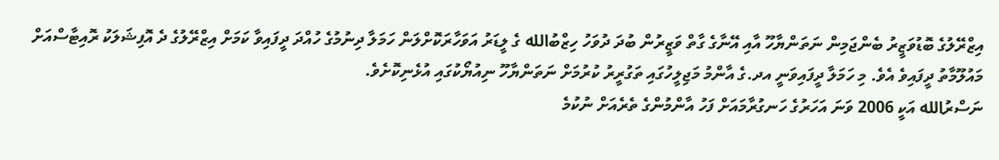އިޒްރޭލުގެ ބޮޑުވަޒީރު ބެންޖަމިން ނަތަންޔާހޫ އާއި އޭނާގެ ގާތް ވަޒީރުން ބުދަ ދުވަހު ހިޒްބުالله ގެ ލީޑަރު އަވަހާރަކޮށްލަން ހަމަލާ ދިނުމުގެ ހުއްދަ ދީފައިވާ ކަމަށް އިޒްރޭލުގެ ދެ އޮފިޝަލަކު ރޮއިޓާސްއަށް މައުލޫމާތު ދީފައިވެ އެވެ. މި ހަމަލާ ދީފައިވަނީ އދ.ގެ އާންމު މަޖިލީހުގައި ތަގުރީރު ކުރުމަށް ނަތަންޔާހޫ ނިއުޔޯކުގައި އުޅެނިކޮށެވެ.
ނަސްރުالله އަކީ 2006 ވަނަ އަހަރުގެ ހަނގުރާމައަށް ފަހު އާންމުންގެ ތެރެއަށް ނުކުމެ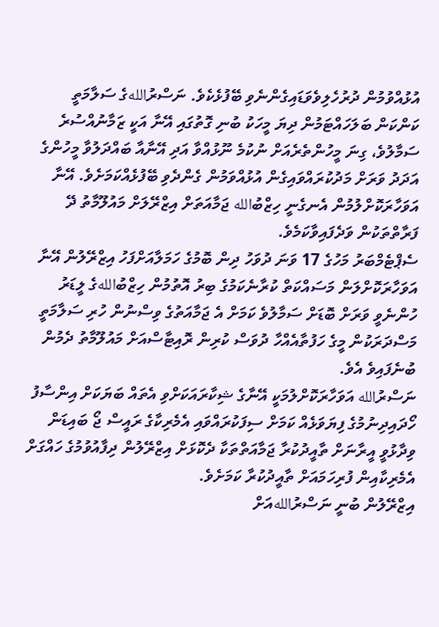އުޅުއްވުމުން ދުރުހެލިވެވަޑައިގެންނެވި ބޭފުޅެކެވެ. ނަސްރުاللهގެ ސަލާމަތީ ކަންކަން ބަލަހައްޓަމުން ދިޔަ މީހަކު ބުނި ގޮތުގައި އޭނާ އަކީ ޒަމާނުއްސުރެ ސަމާލުވެ، ގިނަ މީހުންތެރެއަށް ނުކުމެ ނޫޅުއްވާ އަދި އޭނާއާ ބައްދަލުވާ މީހުންގެ އަދަދު ވަރަށް މަދުކުރައްވައިގެން އުޅުއްވަމުން ގެންދެވި ބޭފުޅެއްކަމަށެވެ. އޭނާ އަވަހާރަކޮށްލުމުން އެނގެނީ ހިޒްބުالله ޖަމާއަތަށް އިޒްރޭލަށް މައުލޫމާތު ދޭ ފަރާތްތަކުން ވަދެފައިވާކަމެވެ.
ސެޕްޓެމްބަރު މަހުގެ 17 ވަނަ ދުވަހު ދިން ބޮމުގެ ހަމަލާއަށްފަހު އިޒްރޭލުން އޭނާ އަވަހާރަކޮށްލަން މަސައްކަތް ކުރާނެކަމުގެ ބިރު އޮތުމުން ހިޒްބުاللهގެ ލީޑަރު ހުންނެވީ ވަރަށް ބޮޑަށް ސަމާލުވެ ކަމަށް އެ ޖަމާއަތުގެ ވިސްނުން ހުރި ސަލާމަތީ މަސްދަރަކުން މީގެ ހަފުތާއެއްހާ ދުވަސް ކުރިން ރޮއިޓާސްއަށް މައުލޫމާތު ދެމުން ބުނެފައިވެ އެވެ.
ނަސްރުالله އަވަހާރަކޮށްލުމަކީ އޭނާގެ ޝިކާރައަކަށްވި އެތައް ބަޔަކަށް އިންސާފު ހޯދައިދިނުމުގެ ފިޔަވަޅެއް ކަމަށް ސިފަކުރައްވައި އެމެރިކާގެ ރައީސް ޖޯ ބައިޑަން ވިދާޅުވީ އީރާނަށް ތާއީދުކުރާ ޖަމާއަތްތަކާ ދެކޮޅަށް އިޒްރޭލުން ދިފާއުވުމުގެ ހައްގަށް އެމެރިކާއިން ފުރިހަމައަށް ތާއީދުކުރާ ކަމަށެވެ.
އިޒްރޭލުން ބުނީ ނަސްރުاللهއަށް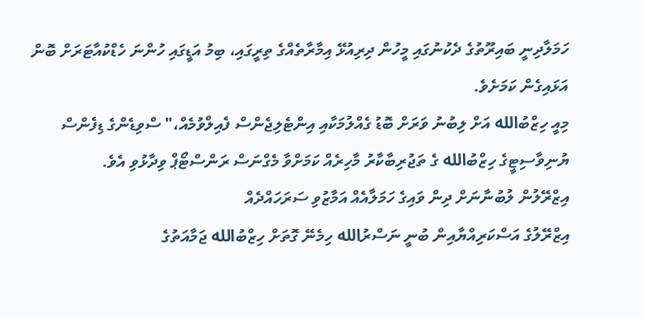ހަމަލާދިނީ ބައިރޫތުގެ ދެކުނުގައި މީހުން ދިރިއުޅޭ އިމާރާތެއްގެ ތިރީގައި، ބިމު އަޑީގައި ހުންނަ ހެޑްކުއާޓަރަށް ބޮން އަޅައިގެން ކަމަށެވެ.
މިއީ ހިޒްބުالله އަށް ލިބުނު ވަރަށް ބޮޑު ގެއްލުމަކާއި އިންޓެލިޖެންސް ފެއިލްވުމެއް،" ސްވިޑެންގެ ޑިފެންސް ޔުނިވާސިޓީގެ ހިޒްބުالله ގެ ތަޖުރިބާކާރު މާހިރެއް ކަމަށްވާ މެގްނަސް ރަންސްޓޯޕް ވިދާޅުވި އެވެ.
އިޒްރޭލުން ލުބުނާނަށް ދިން ވައިގެ ހަމަލާއެއް އަމާޒުވި ސަރަހައްދެއް
އިޒްރޭލުގެ އަސްކަރިއްޔާއިން ބުނީ ނަސްރުالله ހިމެނޭ ގޮތަށް ހިޒްބުالله ޖަމާއަތުގެ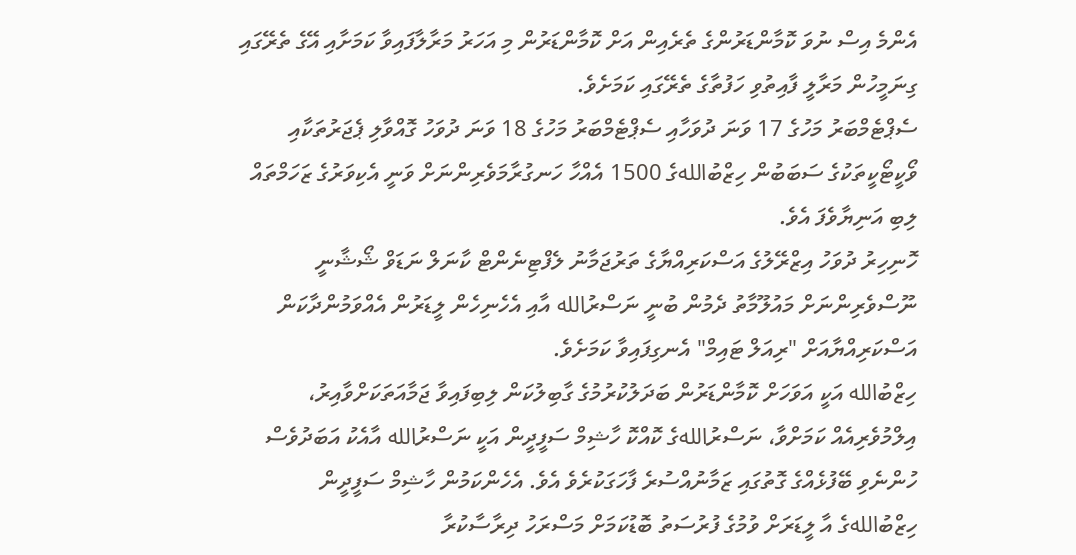އެންމެ އިސް ނުވަ ކޮމާންޑަރުންގެ ތެރެއިން އަށް ކޮމާންޑަރުން މި އަހަރު މަރާލާފައިވާ ކަމަށާއި އޭގެ ތެރޭގައި ގިނަމީހުން މަރާލީ ފާއިތުވި ހަފުތާގެ ތެރޭގައި ކަމަށެވެ.
ސެޕްޓެމްބަރު މަހުގެ 17 ވަނަ ދުވަހާއި ސެޕްޓެމްބަރު މަހުގެ 18 ވަނަ ދުވަހު ގޮއްވާލި ޕެޖަރުތަކާއި ވޯކީޓޯކީތަކުގެ ސަބަބުން ހިޒްބުاللهގެ 1500 އެއްހާ ހަނގުރާމަވެރިންނަށް ވަނީ އެކިވަރުގެ ޒަހަމްތައް ލިބި އަނިޔާވެފަ އެވެ.
ހޮނިހިރު ދުވަހު އިޒްރޭލުގެ އަސްކަރިއްޔާގެ ތަރުޖަމާނު ލެފްޓިނެންޓް ކާނަލް ނަޑަވް ޝޯޝާނީ ނޫސްވެރިންނަށް މައުލޫމާތު ދެމުން ބުނީ ނަސްރުالله އާއި އެހެނިހެން ލީޑަރުން އެއްވަމުންދާކަން އަސްކަރިއްޔާއަށް "ރިއަލް ޓައިމް" އެނގިފައިވާ ކަމަށެވެ.
ހިޒްބުالله އަކީ އަވަހަށް ކޮމާންޑަރުން ބަދަލުކުރުމުގެ ގާބިލުކަން ލިބިފައިވާ ޖަމާއަތަކަށްވާއިރު، އިލްމުވެރިއެއް ކަމަށްވާ، ނަސްރުاللهގެ ކޮއްކޮ ހާޝިމް ސަފީދީން އަކީ ނަސްރުالله އާއެކު އަބަދުވެސް ހުންނެވި ބޭފުޅެއްގެ ގޮތުގައި ޒަމާނުއްސުރެ ފާހަގަކުރެވެ އެވެ. އެހެންކަމުން ހާޝިމް ސަފީދީން ހިޒްބުاللهގެ އާ ލީޑަރަށް ވުމުގެ ފުރުސަތު ބޮޑުކަމަށް މަސްރަހު ދިރާސާކުރާ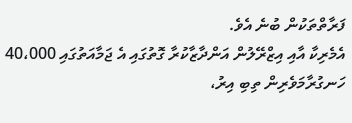ފަރާތްތަކުން ބުނެ އެވެ.
އެމެރިކާ އާއި އިޒްރޭލުން އަންދާޒާކުރާ ގޮތުގައި އެ ޖަމާއަތުގައި 40،000 ހަނގުރާމަވެރިން ތިބި އިރު،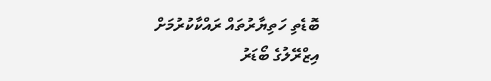ބޮޑެތި ހަތިޔާރުތައް ރައްކާކުރުމަށް އިޒްރޭލުގެ ބޯޑަރު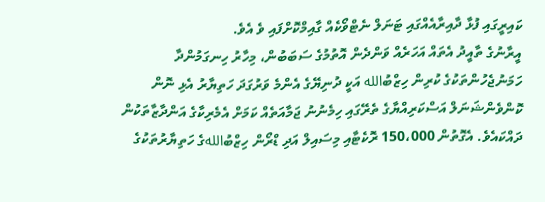ކައިރީގައި ފުޅާ ދާއިރާއެއްގައި ޓަނަލް ނެޓްވޯކެއް ގާއިމްކޮށްފައި ވެ އެވެ.
އީރާނުގެ ތާއީދު އެތައް އަހަރެއް ވަންދެން އޮތުމުގެ ސަބަބުން، މިހާރު ހިނގަމުންދާ ހަމަނުޖެހުންތަކުގެ ކުރިން ހިޒްބުالله އަކީ ދުނިޔޭގެ އެންމެ ވަރުގަދަ ހަތިޔާރު އެޅި ނޮން ކޮންވެންޝަނަލް އަސްކަރިއްޔާގެ ތެރޭގައި ހިމެނުނު ޖަމާއަތެއް ކަމަށް އެމެރިކާގެ އަންދާޒާތަކުން ދައްކައެވެ. އެގޮތުން 150،000 ރޮކެޓާއި މިސައިލް އަދި ޑްރޯން ހިޒްބުاللهގެ ހަތިޔާރުތަކުގެ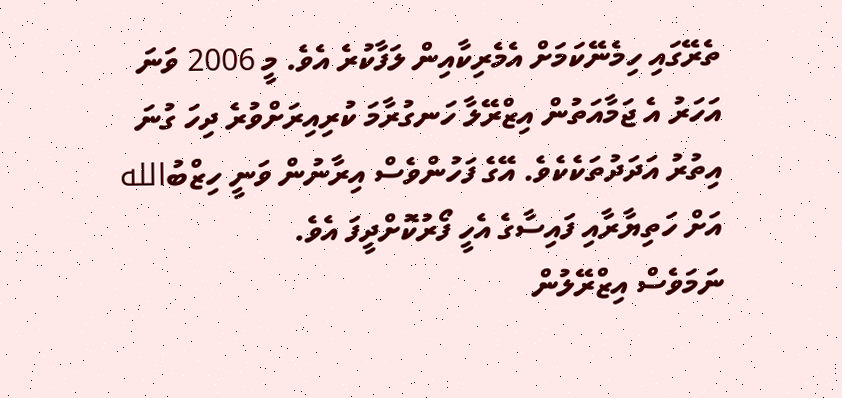ތެރޭގައި ހިމެނޭކަމަށް އެމެރިކާއިން ލަފާކުރެ އެވެ. މީ 2006 ވަނަ އަހަރު އެ ޖަމާއަތުން އިޒްރޭލާ ހަނގުރާމަ ކުރިއިރަށްވުރެ ދިހަ ގުނަ އިތުރު އަދަދުތަކެކެވެ. އޭގެ ފަހުންވެސް އިރާނުން ވަނީ ހިޒްބުالله އަށް ހަތިޔާރާއި ފައިސާގެ އެހީ ފޯރުކޮށްދީފަ އެވެ.
ނަމަވެސް އިޒްރޭލުން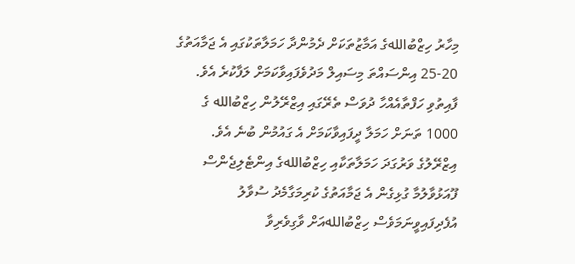މިހާރު ހިޒްބުاللهގެ އަމާޒުތަކަށް ދެމުންދާ ހަމަލާތަކުގައި އެ ޖަމާއަތުގެ 20-25 އިންސައްތަ މިސައިލް މަދުވެފައިވާކަމަށް ލަފާކުރެ އެވެ. ފާއިތުވި ހަފްތާއެއްހާ ދުވަސް ތެރޭގައި އިޒްރޭލުން ހިޒްބުالله ގެ 1000 ތަނަށް ހަމަލާ ދީފައިވާކަމަށް އެ ގައުމުން ބުނެ އެވެ.
އިޒްރޭލުގެ ވަރުގަދަ ހަމަލާތަކާއި ހިޒްބުاللهގެ އިންޓެލިޖެންސް ފޫއަޅުވާލުމާ ގުޅިގެން އެ ޖަމާއަތުގެ ކުރިމަގާމެދު ސުވާލު އުފެދިފައިވީނަމަވެސް ހިޒްބުاللهއަށް ވާގިވެރިވާ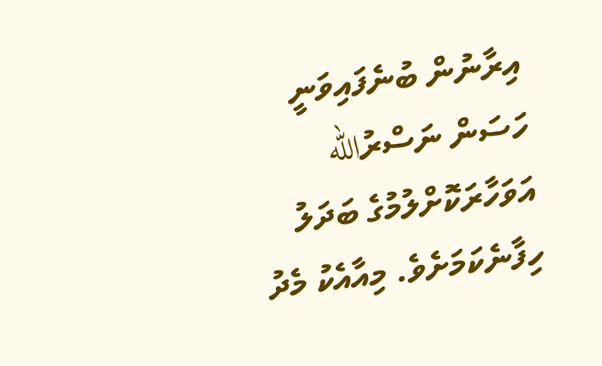އިރާނުން ބުނެފައިވަނީ ހަސަން ނަސްރުالله އަވަހާރަކޮށްލުމުގެ ބަދަލު ހިފާނެކަމަށެވެ. މިއާއެކު މެދު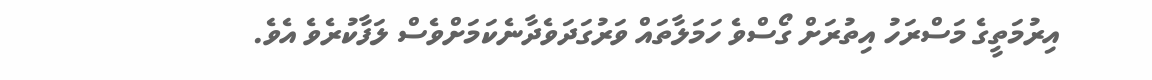އިރުމަތީގެ މަސްރަހު އިތުރަށް ގޯސްވެ ހަމަލާތައް ވަރުގަދަވެދާނެކަމަށްވެސް ލަފާކުރެވެ އެވެ.